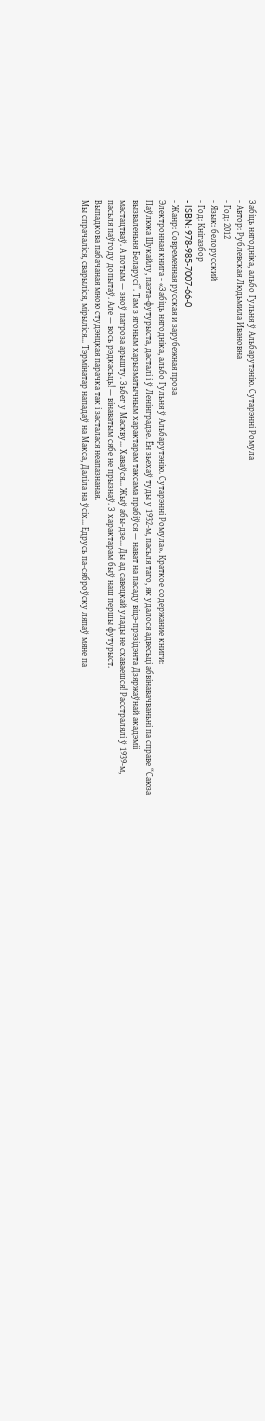Забіць нягодніка, альбо Гульня ў Альбарутэнію. Сутарэнні Ромула
- Автор: Рублевская Людьмила Ивановна
- Год: 2012
- Язык: белорусский
- Год: Кнігазбор
- ISBN: 978-985-7007-66-0
- Жанр: Современная русская и зарубежная проза
Электронная книга - «Забіць нягодніка, альбо Гульня ў Альбарутэнію. Сутарэнні Ромула». Краткое содержание книги:
Паўлюка Шукайлу, паэта-футурыста, дасталі і ў Ленінградзе. Ён зьехаў туды у 1932-м, пасьля таго, як удалося адвесьці абвінавачваньні па справе “Саюза вызваленьня Беларусі”. Там з ягоным харызматычным характарам таксама прабіўся — нават на пасаду віцэ-прэзідэнта Дзяржаўнай акадэміі мастацтваў. А потым — зноў пагроза арышту. Зьбег у Маскву… Хаваўся… Жыў абы-дзе… Ды ад савецкай улады не схаваешся! Расстралялі ў 1939-м, пасьля паўгоду допытаў. Але — вось рэдкасьць! — вінаватым сябе не прызнаў. З характарам быў наш першы футурыст.
Выпадкова пабачаная мною студэнцкая парачка так і засталася неапазнаная.
Мы спрачаліся, сварыліся, мірыліся... Тэрмінатар нападаў на Макса, Даліла на ўсіх… Едрусь па-сяброўску ляпаў мяне па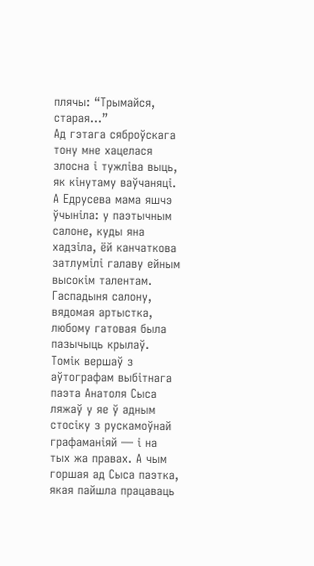плячы: “Трымайся, старая…”
Ад гэтага сяброўскага тону мне хацелася злосна і тужліва выць, як кінутаму ваўчаняці.
А Едрусева мама яшчэ ўчыніла: у паэтычным салоне, куды яна хадзіла, ёй канчаткова затлумілі галаву ейным высокім талентам. Гаспадыня салону, вядомая артыстка, любому гатовая была пазычыць крылаў. Томік вершаў з аўтографам выбітнага паэта Анатоля Сыса ляжаў у яе ў адным стосіку з рускамоўнай графаманіяй — і на тых жа правах. А чым горшая ад Сыса паэтка, якая пайшла працаваць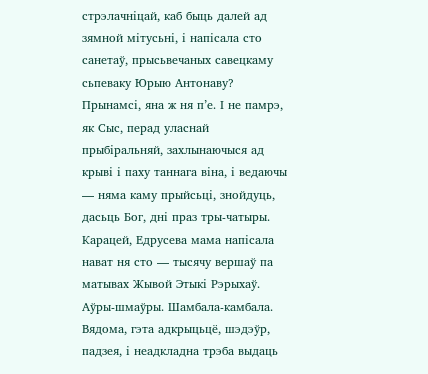стрэлачніцай, каб быць далей ад зямной мітусьні, і напісала сто санетаў, прысьвечаных савецкаму сьпеваку Юрыю Антонаву? Прынамсі, яна ж ня п’е. І не памрэ, як Сыс, перад уласнай прыбіральняй, захлынаючыся ад крыві і паху таннага віна, і ведаючы — няма каму прыйсьці, знойдуць, дасьць Бог, дні праз тры-чатыры.
Карацей, Едрусева мама напісала нават ня сто — тысячу вершаў па матывах Жывой Этыкі Рэрыхаў. Аўры-шмаўры. Шамбала-камбала. Вядома, гэта адкрыцьцё, шэдэўр, падзея, і неадкладна трэба выдаць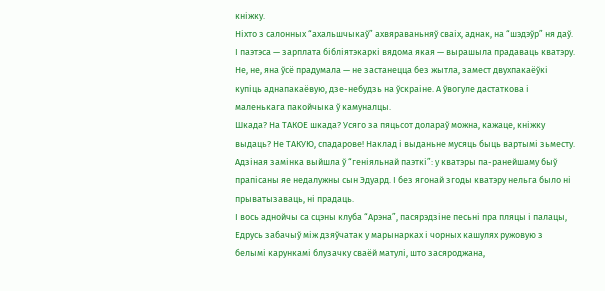кніжку.
Ніхто з салонных “ахальшчыкаў” ахвяраваньняў сваіх, аднак, на “шэдэўр” ня даў. І паэтэса — зарплата бібліятэкаркі вядома якая — вырашыла прадаваць кватэру.
Не, не, яна ўсё прадумала — не застанецца без жытла, замест двухпакаёўкі купіць аднапакаёвую, дзе-небудзь на ўскраіне. А ўвогуле дастаткова і маленькага пакойчыка ў камуналцы.
Шкада? На ТАКОЕ шкада? Усяго за пяцьсот долараў можна, кажаце, кніжку выдаць? Не ТАКУЮ, спадарове! Наклад і выданьне мусяць быць вартымі зьместу.
Адзіная замінка выйшла ў “геніяльнай паэткі”: у кватэры па-ранейшаму быў прапісаны яе недалужны сын Эдуард. І без ягонай згоды кватэру нельга было ні прыватызаваць, ні прадаць.
І вось аднойчы са сцэны клуба “Арэна”, пасярэдзіне песьні пра пляцы і палацы, Едрусь забачыў між дзяўчатак у марынарках і чорных кашулях ружовую з белымі карункамі блузачку сваёй матулі, што засяроджана,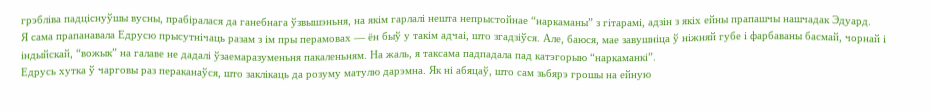грэбліва падціснуўшы вусны, прабіралася да ганебнага ўзвышэньня, на якім гарлалі нешта непрыстойнае “наркаманы” з гітарамі, адзін з якіх ейны прапашчы нашчадак Эдуард.
Я сама прапанавала Едрусю прысутнічаць разам з ім пры перамовах — ён быў у такім адчаі, што згадзіўся. Але, баюся, мае завушніца ў ніжняй губе і фарбаваны басмай, чорнай і індыйскай, “вожык” на галаве не дадалі ўзаемаразуменьня пакаленьням. На жаль, я таксама падпадала пад катэгорыю “наркаманкі”.
Едрусь хутка ў чарговы раз пераканаўся, што заклікаць да розуму матулю дарэмна. Як ні абяцаў, што сам зьбярэ грошы на ейную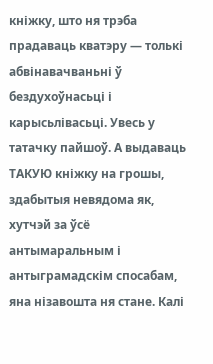кніжку, што ня трэба прадаваць кватэру — толькі абвінавачваньні ў бездухоўнасьці і карысьлівасьці. Увесь у татачку пайшоў. А выдаваць ТАКУЮ кніжку на грошы, здабытыя невядома як, хутчэй за ўсё антымаральным і антыграмадскім спосабам, яна нізавошта ня стане. Калі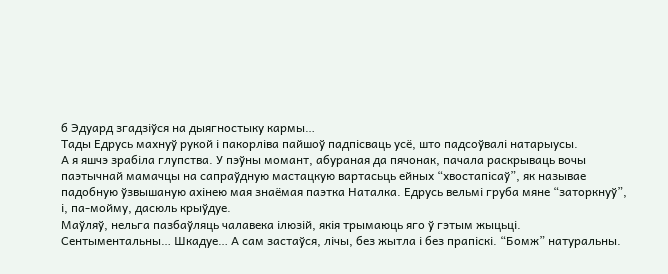б Эдуард згадзіўся на дыягностыку кармы…
Тады Едрусь махнуў рукой і пакорліва пайшоў падпісваць усё, што падсоўвалі натарыусы.
А я яшчэ зрабіла глупства. У пэўны момант, абураная да пячонак, пачала раскрываць вочы паэтычнай мамачцы на сапраўдную мастацкую вартасьць ейных “хвостапісаў”, як называе падобную ўзвышаную ахінею мая знаёмая паэтка Наталка. Едрусь вельмі груба мяне “заторкнуў”, і, па-мойму, дасюль крыўдуе.
Маўляў, нельга пазбаўляць чалавека ілюзій, якія трымаюць яго ў гэтым жыцьці.
Сентыментальны… Шкадуе… А сам застаўся, лічы, без жытла і без прапіскі. “Бомж” натуральны.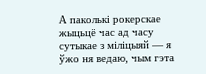А паколькі рокерскае жыцьцё час ад часу сутыкае з міліцыяй — я ўжо ня ведаю, чым гэта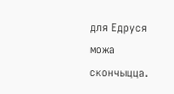для Едруся можа скончыцца.